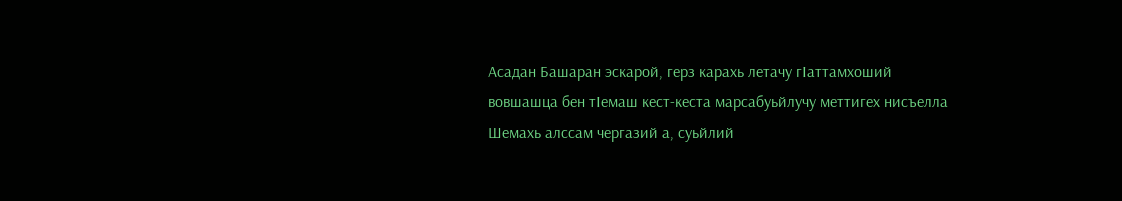Асадан Башаран эскарой, герз карахь летачу гΙаттамхоший вовшашца бен тΙемаш кест-кеста марсабуьйлучу меттигех нисъелла Шемахь алссам чергазий а, суьйлий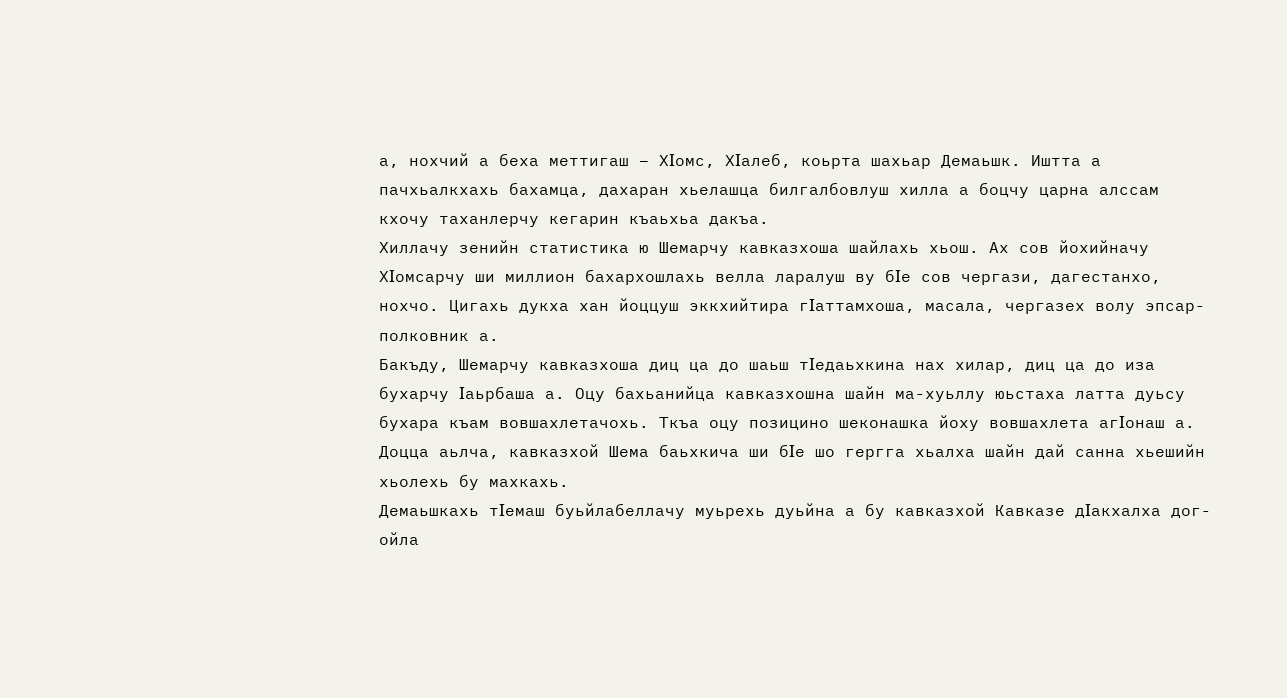а, нохчий а беха меттигаш – ХΙомс, ХΙалеб, коьрта шахьар Демаьшк. Иштта а пачхьалкхахь бахамца, дахаран хьелашца билгалбовлуш хилла а боцчу царна алссам кхочу таханлерчу кегарин къаьхьа дакъа.
Хиллачу зенийн статистика ю Шемарчу кавказхоша шайлахь хьош. Ах сов йохийначу ХΙомсарчу ши миллион бахархошлахь велла ларалуш ву бΙе сов чергази, дагестанхо, нохчо. Цигахь дукха хан йоццуш эккхийтира гΙаттамхоша, масала, чергазех волу эпсар-полковник а.
Бакъду, Шемарчу кавказхоша диц ца до шаьш тΙедаьхкина нах хилар, диц ца до иза бухарчу Ιаьрбаша а. Оцу бахьанийца кавказхошна шайн ма-хуьллу юьстаха латта дуьсу бухара къам вовшахлетачохь. Ткъа оцу позицино шеконашка йоху вовшахлета агΙонаш а. Доцца аьлча, кавказхой Шема баьхкича ши бΙе шо гергга хьалха шайн дай санна хьешийн хьолехь бу махкахь.
Демаьшкахь тΙемаш буьйлабеллачу муьрехь дуьйна а бу кавказхой Кавказе дΙакхалха дог-ойла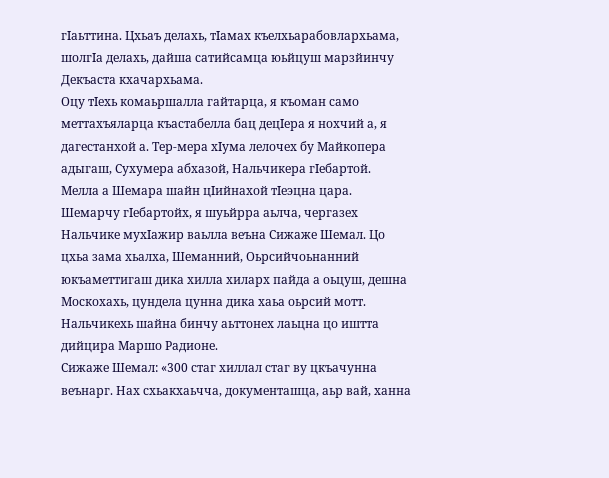гΙаьттина. Цхьаъ делахь, тΙамах къелхьарабовлархьама, шолгΙа делахь, дайша сатийсамца юьйцуш марзйинчу Декъаста кхачархьама.
Оцу тΙехь комаьршалла гайтарца, я къоман само меттахъяларца къастабелла бац децΙера я нохчий а, я дагестанхой а. Тер-мера хΙума лелочех бу Майкопера адыгаш, Сухумера абхазой, Нальчикера гΙебартой. Мелла а Шемара шайн цΙийнахой тΙеэцна цара.
Шемарчу гΙебартойх, я шуьйрра аьлча, чергазех Нальчике мухΙажир ваьлла веъна Сижаже Шемал. Цо цхьа зама хьалха, Шеманний, Оьрсийчоьнанний юкъаметтигаш дика хилла хиларх пайда а оьцуш, дешна Москохахь, цундела цунна дика хаьа оьрсий мотт. Нальчикехь шайна бинчу аьттонех лаьцна цо иштта дийцира Маршо Радионе.
Сижаже Шемал: «300 стаг хиллал стаг ву цкъачунна веънарг. Нах схьакхаьчча, документашца, аьр вай, ханна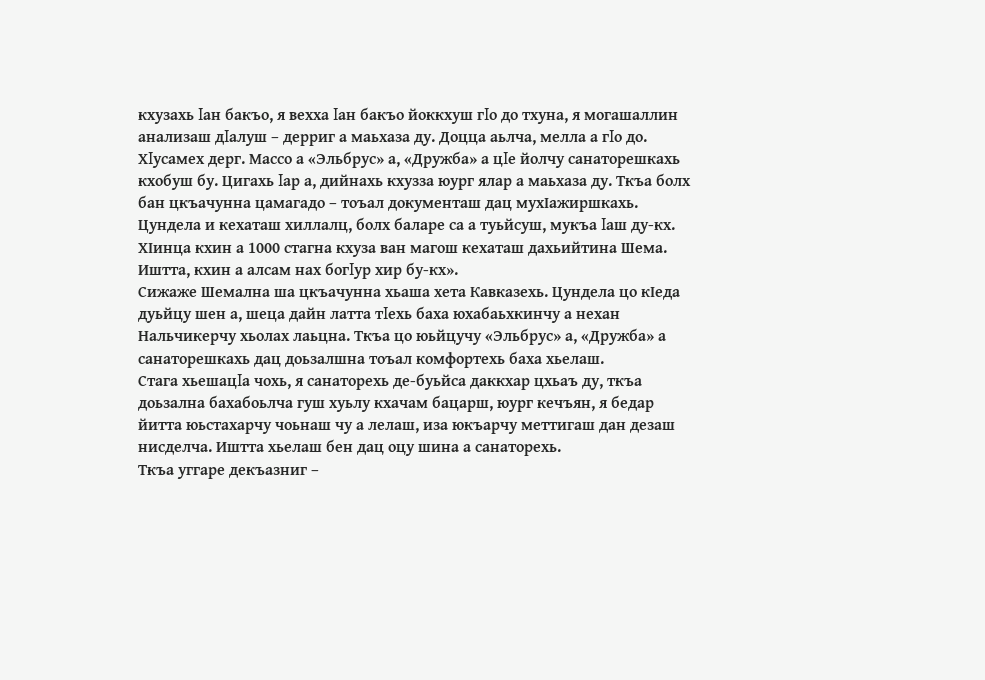кхузахь Ιан бакъо, я вехха Ιан бакъо йоккхуш гΙо до тхуна, я могашаллин анализаш дΙалуш – дерриг а маьхаза ду. Доцца аьлча, мелла а гΙо до.
ХΙусамех дерг. Массо а «Эльбрус» а, «Дружба» а цΙе йолчу санаторешкахь кхобуш бу. Цигахь Ιар а, дийнахь кхузза юург ялар а маьхаза ду. Ткъа болх бан цкъачунна цамагадо – тоъал документаш дац мухIажиршкахь. Цундела и кехаташ хиллалц, болх баларе са а туьйсуш, мукъа Ιаш ду-кх. ХIинца кхин а 1000 стагна кхуза ван магош кехаташ дахьийтина Шема. Иштта, кхин а алсам нах богΙур хир бу-кх».
Сижаже Шемална ша цкъачунна хьаша хета Кавказехь. Цундела цо кIеда дуьйцу шен а, шеца дайн латта тΙехь баха юхабаьхкинчу а нехан Нальчикерчу хьолах лаьцна. Ткъа цо юьйцучу «Эльбрус» а, «Дружба» а санаторешкахь дац доьзалшна тоъал комфортехь баха хьелаш.
Стага хьешацΙа чохь, я санаторехь де-буьйса даккхар цхьаъ ду, ткъа доьзална бахабоьлча гуш хуьлу кхачам бацарш, юург кечъян, я бедар йитта юьстахарчу чоьнаш чу а лелаш, иза юкъарчу меттигаш дан дезаш нисделча. Иштта хьелаш бен дац оцу шина а санаторехь.
Ткъа уггаре декъазниг –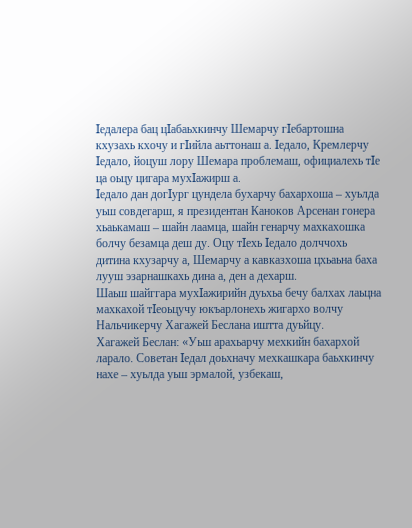Ιедалера бац цΙабаьхкинчу Шемарчу гΙебартошна кхузахь кхочу и гΙийла аьттонаш а. Ιедало, Кремлерчу Ιедало, йоцуш лору Шемара проблемаш, официалехь тΙе ца оьцу цигара мухΙажирш а.
Ιедало дан догΙург цундела бухарчу бахархоша – хуьлда уьш совдегарш, я президентан Каноков Арсенан гонера хьаькамаш – шайн лаамца, шайн генарчу махкахошка болчу безамца деш ду. Оцу тΙехь Ιедало долччохь дитина кхузарчу а, Шемарчу а кавказхоша цхьаьна баха лууш эзарнашкахь дина а, ден а дехарш.
Шаьш шайггара мухΙажирийн дуьхьа бечу балхах лаьцна махкахой тΙеоьцучу юкъарлонехь жигархо волчу Нальчикерчу Хагажей Беслана иштта дуьйцу.
Хагажей Беслан: «Уьш арахьарчу мехкийн бахархой ларало. Советан Ιедал доьхначу мехкашкара баьхкинчу нахе – хуьлда уьш эрмалой, узбекаш,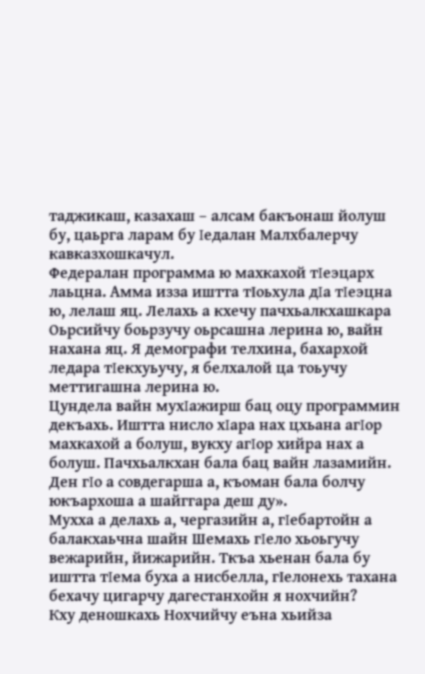таджикаш, казахаш – алсам бакъонаш йолуш бу, цаьрга ларам бу Ιедалан Малхбалерчу кавказхошкачул.
Федералан программа ю махкахой тΙеэцарх лаьцна. Амма изза иштта тIоьхула дΙа тΙеэцна ю, лелаш яц. Лелахь а кхечу пачхьалкхашкара Оьрсийчу боьрзучу оьрсашна лерина ю, вайн нахана яц. Я демографи телхина, бахархой ледара тΙекхуьучу, я белхалой ца тоьучу меттигашна лерина ю.
Цундела вайн мухΙажирш бац оцу программин декъахь. Иштта нисло хΙара нах цхьана агΙор махкахой а болуш, вукху агΙор хийра нах а болуш. Пачхьалкхан бала бац вайн лазамийн. Ден гΙо а совдегарша а, къоман бала болчу юкъархоша а шайггара деш ду».
Мухха а делахь а, чергазийн а, гΙебартойн а балакхаьчна шайн Шемахь гΙело хьоьгучу вежарийн, йижарийн. Ткъа хьенан бала бу иштта тΙема буха а нисбелла, гIелонехь тахана бехачу цигарчу дагестанхойн я нохчийн?
Кху деношкахь Нохчийчу еъна хьийза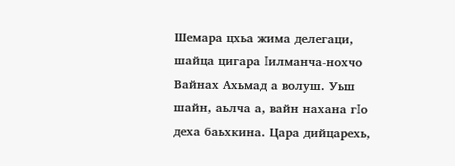Шемара цхьа жима делегаци, шайца цигара Ιилманча-нохчо Вайнах Ахьмад а волуш. Уьш шайн, аьлча а, вайн нахана гΙо деха баьхкина. Цара дийцарехь,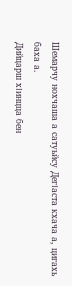Шемарчу нохчаша а сатуьйсу ДегΙаста кхача а, цигахь баха а.
Дийцарш хΙинцца бен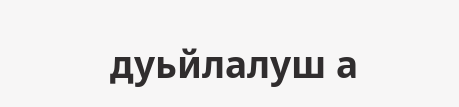дуьйлалуш а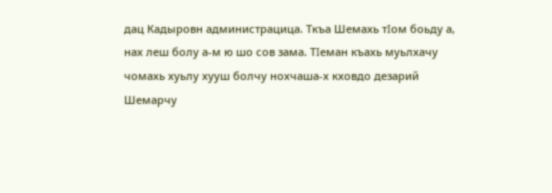дац Кадыровн администрацица. Ткъа Шемахь тΙом боьду а, нах леш болу а-м ю шо сов зама. ТΙеман къахь муьлхачу чомахь хуьлу хууш болчу нохчаша-х кховдо дезарий Шемарчу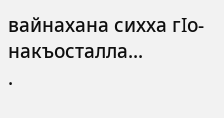вайнахана сихха гΙо-накъосталла...
.